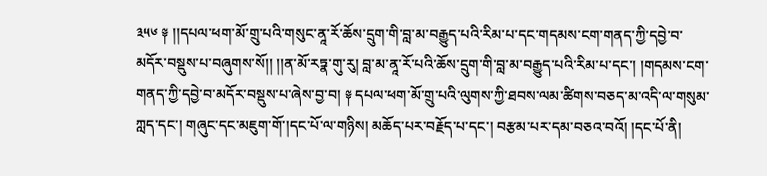༣༥༦ ༈ །།དཔལ་ཕག་མོ་གྲུ་པའི་གསུང་ནཱ་རོ་ཆོས་དྲུག་གི་བླ་མ་བརྒྱུད་པའི་རིམ་པ་དང་གདམས་ངག་གནད་ཀྱི་དབྱེ་བ་མདོར་བསྡུས་པ་བཞུགས་སོ།། །།ན་མོ་རཏྣ་གུ་རུ། བླ་མ་ནཱ་རོ་པའི་ཆོས་དྲུག་གི་བླ་མ་བརྒྱུད་པའི་རིམ་པ་དང་། །གདམས་ངག་གནད་ཀྱི་དབྱེ་བ་མདོར་བསྡུས་པ་ཞེས་བྱ་བ། ༈ དཔལ་ཕག་མོ་གྲུ་པའི་ལུགས་ཀྱི་ཐབས་ལམ་ཚིགས་བཅད་མ་འདི་ལ་གསུམ་ཀླད་དང་། གཞུང་དང་མཇུག་གོ་།དང་པོ་ལ་གཉིས། མཆོད་པར་བརྗོད་པ་དང་། བརྩམ་པར་དམ་བཅའ་བའོ། །དང་པོ་ནི།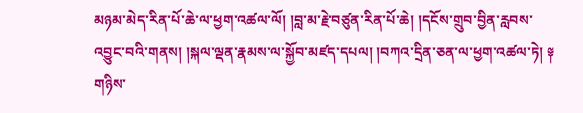མཉམ་མེད་རིན་པོ་ཆེ་ལ་ཕྱག་འཚལ་ལོ། །བླ་མ་རྗེ་བཙུན་རིན་པོ་ཆེ། །དངོས་གྲུབ་བྱིན་རླབས་འབྱུང་བའི་གནས། །སྐལ་ལྡན་རྣམས་ལ་སྐྱོབ་མཛད་དཔལ། །བཀའ་དྲིན་ཅན་ལ་ཕྱག་འཚལ་ཏེ། ༈ གཉིས་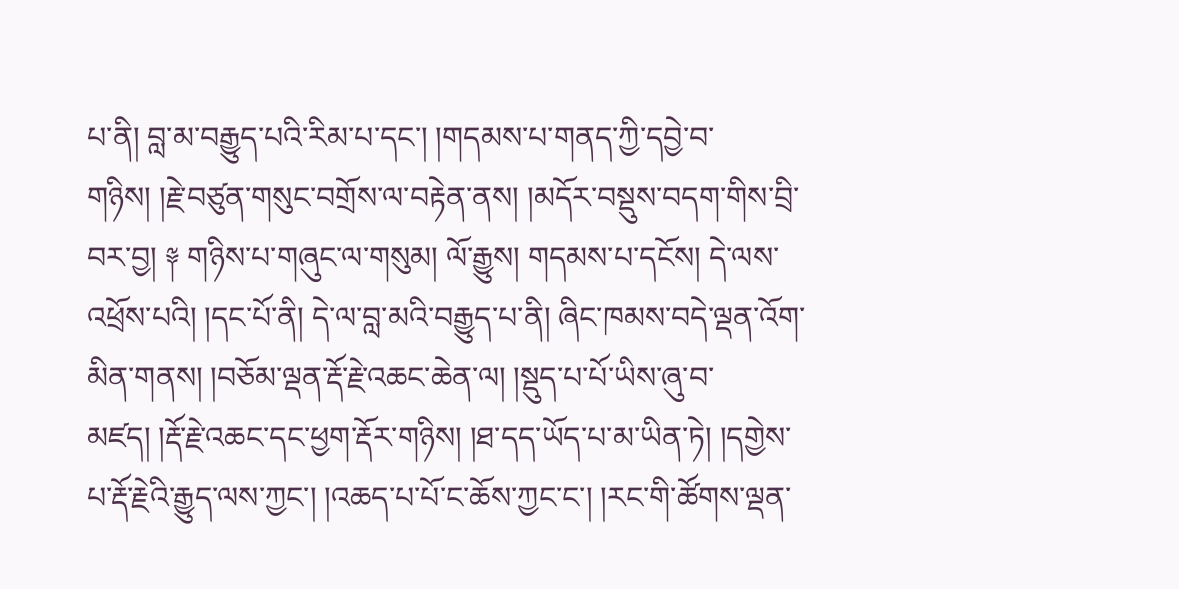པ་ནི། བླ་མ་བརྒྱུད་པའི་རིམ་པ་དང་། །གདམས་པ་གནད་ཀྱི་དབྱེ་བ་གཉིས། །རྗེ་བཙུན་གསུང་བགྲོས་ལ་བརྟེན་ནས། །མདོར་བསྡུས་བདག་གིས་བྲི་བར་བྱ། ༈ གཉིས་པ་གཞུང་ལ་གསུམ། ལོ་རྒྱུས། གདམས་པ་དངོས། དེ་ལས་འཕྲོས་པའི། །དང་པོ་ནི། དེ་ལ་བླ་མའི་བརྒྱུད་པ་ནི། ཞིང་ཁམས་བདེ་ལྡན་འོག་མིན་གནས། །བཅོམ་ལྡན་རྡོ་རྗེ་འཆང་ཆེན་ལ། །སྡུད་པ་པོ་ཡིས་ཞུ་བ་མཛད། །རྡོ་རྗེ་འཆང་དང་ཕྱག་རྡོར་གཉིས། །ཐ་དད་ཡོད་པ་མ་ཡིན་ཏེ། །དགྱེས་པ་རྡོ་རྗེའི་རྒྱུད་ལས་ཀྱང་། །འཆད་པ་པོ་ང་ཆོས་ཀྱང་ང་། །རང་གི་ཚོགས་ལྡན་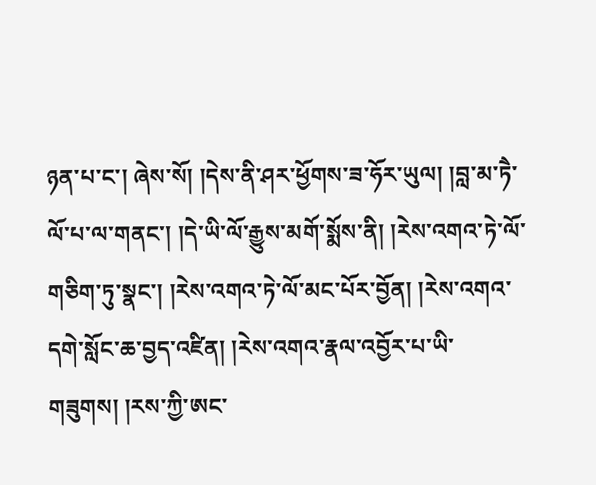ཉན་པ་ང་། ཞེས་སོ། །དེས་ནི་ཤར་ཕྱོགས་ཟ་ཧོར་ཡུལ། །བླ་མ་ཏཻ་ལོ་པ་ལ་གནང་། །དེ་ཡི་ལོ་རྒྱུས་མགོ་སྨོས་ནི། །རེས་འགའ་ཏེ་ལོ་གཅིག་ཏུ་སྣང་། །རེས་འགའ་ཏེ་ལོ་མང་པོར་བྱོན། །རེས་འགའ་དགེ་སློང་ཆ་བྱད་འཛིན། །རེས་འགའ་རྣལ་འབྱོར་པ་ཡི་གཟུགས། །རས་ཀྱི་ཨང་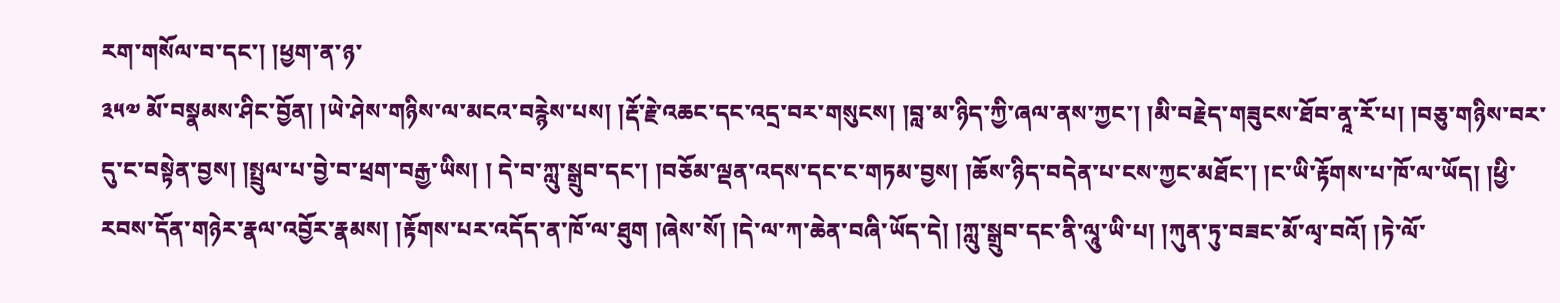རག་གསོལ་བ་དང་། །ཕྱག་ན་ཉ་
༣༥༧ མོ་བསྣམས་ཤིང་བྱོན། །ཡེ་ཤེས་གཉིས་ལ་མངའ་བརྙེས་པས། །རྡོ་རྗེ་འཆང་དང་འདྲ་བར་གསུངས། །བླ་མ་ཉིད་ཀྱི་ཞལ་ནས་ཀྱང་། །མི་བརྗེད་གཟུངས་ཐོབ་ནཱ་རོ་པ། །བཅུ་གཉིས་བར་དུ་ང་བསྟེན་བྱས། །སྤྲུལ་པ་བྱེ་བ་ཕྲག་བརྒྱ་ཡིས། ། དེ་བ་ཀླུ་སྒྲུབ་དང་། །བཅོམ་ལྡན་འདས་དང་ང་གཏམ་བྱས། །ཆོས་ཉིད་བདེན་པ་ངས་ཀྱང་མཐོང་། །ང་ཡི་རྟོགས་པ་ཁོ་ལ་ཡོད། །ཕྱི་རབས་དོན་གཉེར་རྣལ་འབྱོར་རྣམས། །རྟོགས་པར་འདོད་ན་ཁོ་ལ་ཐུག །ཞེས་སོ། །དེ་ལ་ཀ་ཆེན་བཞི་ཡོད་དེ། །ཀླུ་སྒྲུབ་དང་ནི་ལཱུ་ཡི་པ། །ཀུན་ཏུ་བཟང་མོ་ལྭ་བའོ། །ཏེ་ལོ་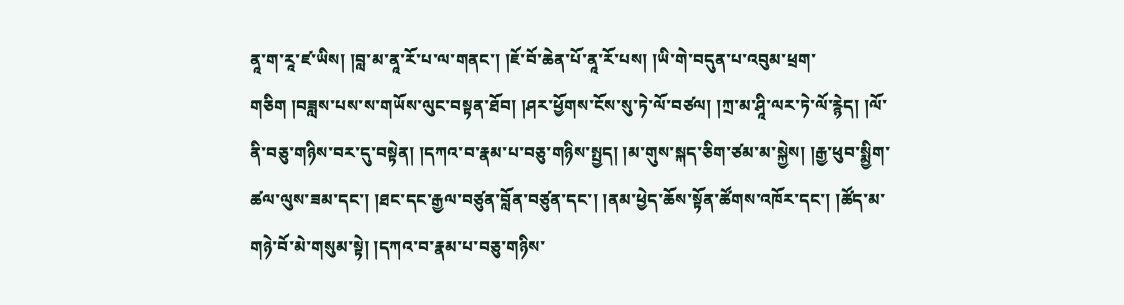ནཱ་ག་རཱ་ཛ་ཡིས། །བླ་མ་ནཱ་རོ་པ་ལ་གནང་། །ཇོ་བོ་ཆེན་པོ་ནཱ་རོ་པས། །ཡི་གེ་བདུན་པ་འབུམ་ཕྲག་གཅིག །བཟླས་པས་ས་གཡོས་ལུང་བསྟན་ཐོབ། །ཤར་ཕྱོགས་ངོས་སུ་ཏེ་ལོ་བཙལ། །ཀྲ་མ་ཤཱི་ལར་ཏེ་ལོ་རྙེད། །ལོ་ནི་བཅུ་གཉིས་བར་དུ་བསྟེན། །དཀའ་བ་རྣམ་པ་བཅུ་གཉིས་སྤྱད། །མ་གུས་སྐད་ཅིག་ཙམ་མ་སྐྱེས། །རྒྱ་ཕུབ་སྨྱིག་ཚལ་ལུས་ཟམ་དང་། །ཐང་དང་རྒྱལ་བཙུན་བློན་བཙུན་དང་། །ནམ་ཕྱེད་ཆོས་སྟོན་ཚོགས་འཁོར་དང་། །ཚོད་མ་གཉེ་བོ་མེ་གསུམ་སྟེ། །དཀའ་བ་རྣམ་པ་བཅུ་གཉིས་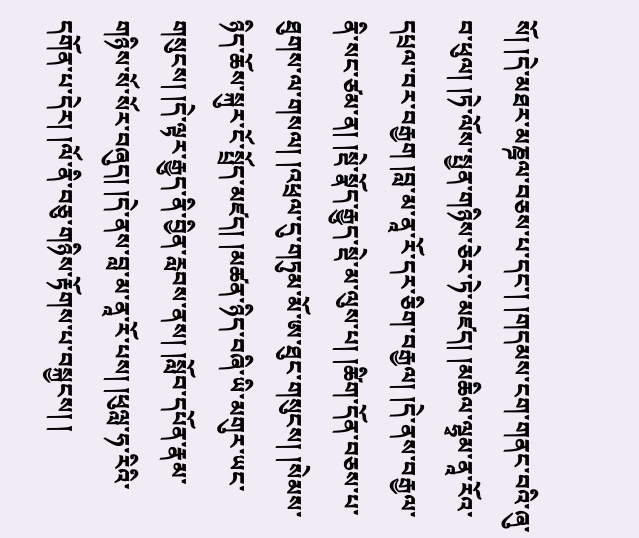སོ། །དེ་མཐར་མཎྜལ་བཅས་པ་དང་། །གདམས་ངག་གནང་བའི་ཞུ་བ་ཕུལ། །ཏེ་ལོས་སྤྱན་གཉིས་ཅེར་ཏེ་མཛད། །མཆིལ་ལྷྭམ་ནཱ་རོའ་དཔྲལ་བར་བརྒྱག །བླ་མ་ནཱ་རོ་དར་ཅིག་བརྒྱལ། །དེ་ནས་བརྒྱལ་ནི་སང་ཙམ་ན། །སྡེ་སྣོད་རྒྱུད་སྡེ་མ་ལུས་པ། །ཚིག་དོན་བཅས་པ་ཐུགས་ལ་གསལ། །འཕྲལ་དུ་གཏུམ་མོ་ཨ་ཐུང་གསུངས། །སེམས་ཉིད་ཆོས་སྐུར་ངོ་སྤྲོད་མཛད། །མཚན་ཉིད་བཞི་ཡི་མགུར་ཡང་གསུངས། །དེ་ལྟར་རྒྱུད་ནི་བྱིན་རླབས་ནས། །སློབ་དཔོན་རྣམ་གཉིས་སོ་སོར་བཞུད། །དེ་ནས་བླ་མ་ནཱ་རོ་པས། །ཕུལླ་ཧ་རིའི་དགོན་པ་དེར། །ལོ་ནི་བཅུ་གཉིས་རྟོགས་པ་བསྐྱངས། །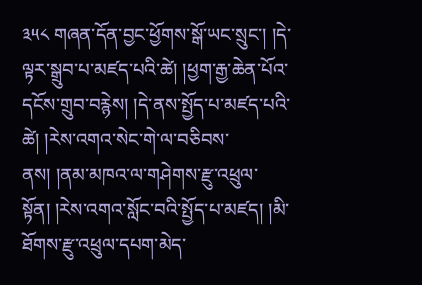༣༥༨ གཞན་དོན་བྱང་ཕྱོགས་སྒོ་ཡང་སྲུང་། །དེ་ལྟར་སྒྲུབ་པ་མཛད་པའི་ཚེ། །ཕྱག་རྒྱ་ཆེན་པོའ་དངོས་གྲུབ་བརྙེས། །དེ་ནས་སྤྱོད་པ་མཛད་པའི་ཚེ། །རེས་འགའ་སེང་གེ་ལ་བཅིབས་ནས། །ནམ་མཁའ་ལ་གཤེགས་རྫུ་འཕྲུལ་སྟོན། །རེས་འགའ་སློང་བའི་སྤྱོད་པ་མཛད། །མི་ཐོགས་རྫུ་འཕྲུལ་དཔག་མེད་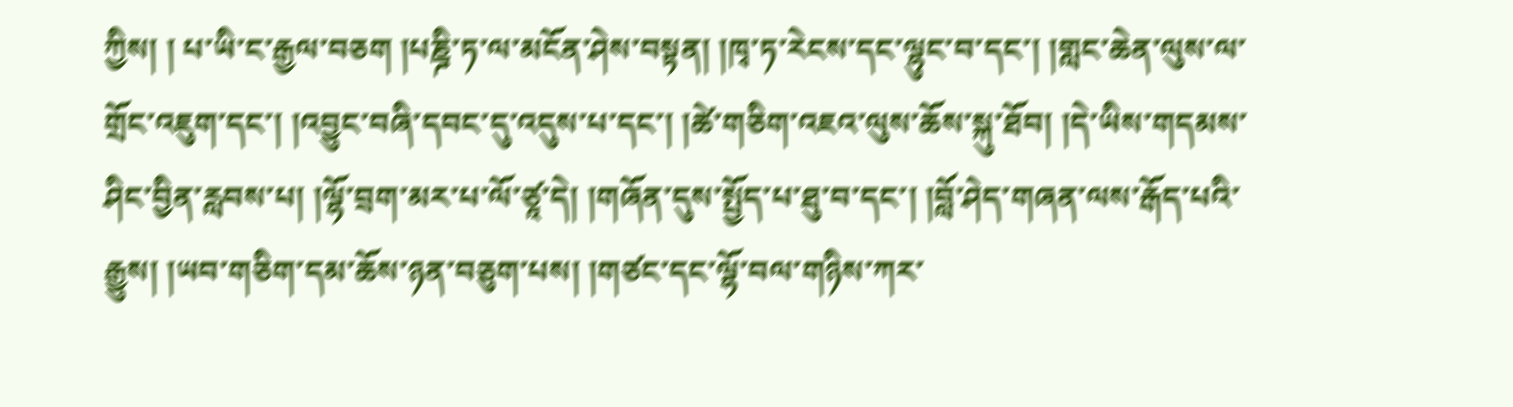ཀྱིས། ། པ་ཡི་ང་རྒྱལ་བཅག །པཎྜི་ཏ་ལ་མངོན་ཤེས་བསྟན། །ཁྭ་ཏ་རེངས་དང་ལྷུང་བ་དང་། །གླང་ཆེན་ལུས་ལ་གྲོང་འཇུག་དང་། །འབྱུང་བཞི་དབང་དུ་འདུས་པ་དང་། །ཚེ་གཅིག་འཇའ་ལུས་ཆོས་སྐུ་ཐོབ། །དེ་ཡིས་གདམས་ཤིང་བྱིན་རླབས་པ། །ལྷོ་བྲག་མར་པ་ལོ་ཙཱ་དེ། །གཞོན་དུས་སྤྱོད་པ་ཐུ་བ་དང་། །བློ་ཤེད་གཞན་ལས་རྒོད་པའི་རྒྱུས། །ཡབ་གཅིག་དམ་ཆོས་ཉན་བཅུག་པས། །གཙང་དང་ལྷོ་བལ་གཉིས་ཀར་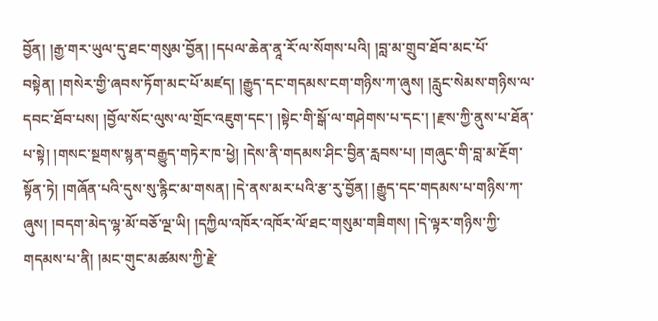བྱོན། །རྒྱ་གར་ཡུལ་དུ་ཐང་གསུམ་བྱོན། །དཔལ་ཆེན་ནཱ་རོ་ལ་སོགས་པའི། །བླ་མ་གྲུབ་ཐོབ་མང་པོ་བསྟེན། །གསེར་གྱི་ཞབས་ཏོག་མང་པོ་མཛད། །རྒྱུད་དང་གདམས་ངག་གཉིས་ཀ་ཞུས། །རླུང་སེམས་གཉིས་ལ་དབང་ཐོབ་པས། །བྱོལ་སོང་ལུས་ལ་གྲོང་འཇུག་དང་། །སྟེང་གི་སྒོ་ལ་གཤེགས་པ་དང་། །རྫས་ཀྱི་ནུས་པ་ཐོན་པ་སྟེ། །གསང་སྔགས་སྙན་བརྒྱུད་གཏེར་ཁ་ཕྱེ། །དེས་ནི་གདམས་ཤིང་བྱིན་རླབས་པ། །གཞུང་གི་བླ་མ་རྔོག་སྟོན་ཏེ། །གཞོན་པའི་དུས་སུ་རྙིང་མ་གསན། །དེ་ནས་མར་པའི་རྩ་རུ་བྱོན། །རྒྱུད་དང་གདམས་པ་གཉིས་ཀ་ཞུས། །བདག་མེད་ལྷ་མོ་བཅོ་ལྔ་ཡི། །དཀྱིལ་འཁོར་འཁོར་ལོ་ཐང་གསུམ་གཟིགས། །དེ་ལྟར་གཉིས་ཀྱི་གདམས་པ་ནི། །མང་གུང་མཚམས་ཀྱི་རྗེ་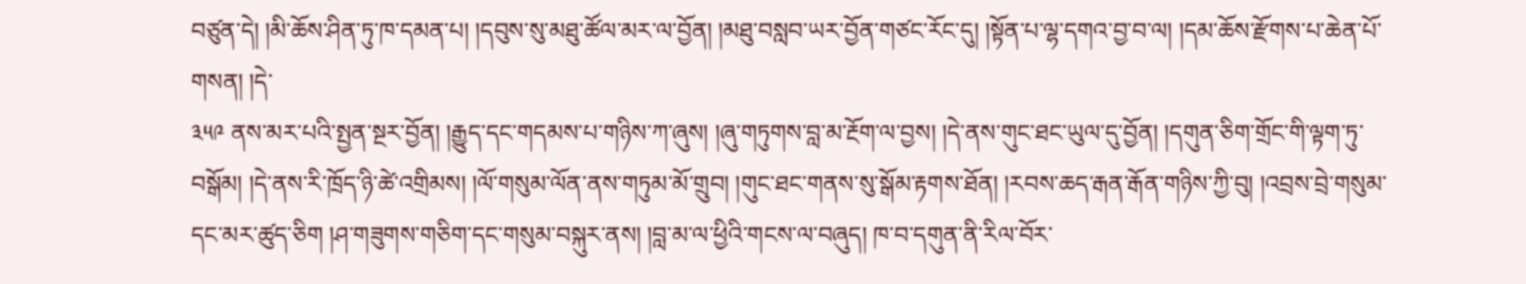བཙུན་དེ། །མི་ཆོས་ཤིན་ཏུ་ཁ་དམན་པ། །དབུས་སུ་མཐུ་ཚོལ་མར་ལ་བྱོན། །མཐུ་བསླབ་ཡར་བྱོན་གཙང་རོང་དུ། །སྟོན་པ་ལྷ་དགའ་བྱ་བ་ལ། །དམ་ཆོས་རྫོགས་པ་ཆེན་པོ་གསན། །དེ་
༣༥༩ ནས་མར་པའི་སྤྱན་སྔར་བྱོན། །རྒྱུད་དང་གདམས་པ་གཉིས་ཀ་ཞུས། །ཞུ་གཏུགས་བླ་མ་རྔོག་ལ་བྱས། །དེ་ནས་གུང་ཐང་ཡུལ་དུ་བྱོན། །དགུན་ཅིག་གྲོང་གི་ལྟག་ཏུ་བསྒོམ། །དེ་ནས་རི་ཁྲོད་ཉི་ཚེ་འགྲིམས། །ལོ་གསུམ་ལོན་ནས་གཏུམ་མོ་གྲུབ། །གུང་ཐང་གནས་སུ་སྒོམ་རྟགས་ཐོན། །རབས་ཆད་རྒན་རྒོན་གཉིས་ཀྱི་བུ། །འབྲས་བྲེ་གསུམ་དང་མར་ཚུད་ཅིག །ཤ་གཟུགས་གཅིག་དང་གསུམ་བསྐུར་ནས། །བླ་མ་ལ་ཕྱིའི་གངས་ལ་བཞུད། ཁ་བ་དགུན་ནི་རིལ་བོར་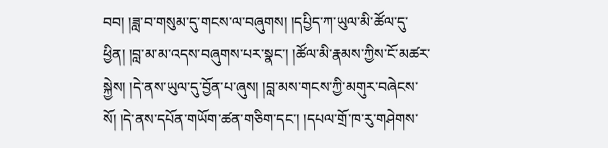བབ། །ཟླ་བ་གསུམ་དུ་གངས་ལ་བཞུགས། །དཔྱིད་ཀ་ཡུལ་མི་ཚོལ་དུ་ཕྱིན། །བླ་མ་མ་འདས་བཞུགས་པར་སྣང་། །ཚོལ་མི་རྣམས་ཀྱིས་ངོ་མཚར་སྐྱེས། །དེ་ནས་ཡུལ་དུ་བྱོན་པ་ཞུས། །བླ་མས་གངས་ཀྱི་མགུར་བཞེངས་སོ། །དེ་ནས་དཔོན་གཡོག་ཚན་གཅིག་དང་། །དཔལ་གྲོ་ཁ་རུ་གཤེགས་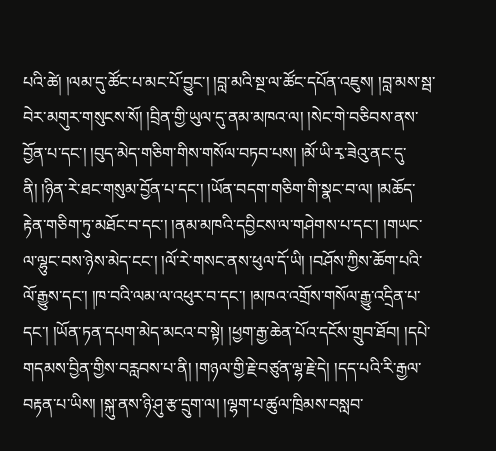པའི་ཚེ། །ལམ་དུ་ཚོང་པ་མང་པོ་བྱུང་། །བླ་མའི་སྔ་ལ་ཚོང་དཔོན་འཇུས། །བླ་མས་སྦ་བེར་མགུར་གསུངས་སོ། །བྲིན་གྱི་ཡུལ་དུ་ནམ་མཁའ་ལ། །སེང་གེ་བཅིབས་ནས་བྱོན་པ་དང་། །བུད་མེད་གཅིག་གིས་གསོལ་བཏབ་པས། །མོ་ཡི་རྭ་ཟེའུ་ནང་དུ་ནི། །ཉིན་རེ་ཐང་གསུམ་བྱོན་པ་དང་། །ཡོན་བདག་གཅིག་གི་སྣང་བ་ལ། །མཆོད་རྟེན་གཅིག་ཏུ་མཐོང་བ་དང་། །ནམ་མཁའི་དབྱིངས་ལ་གཤེགས་པ་དང་། །གཡང་ལ་ལྷུང་བས་ཉེས་མེད་ངང་། །ལོ་རེ་གསང་ནས་ཕུལ་དོ་ཡི། །བཤོས་ཀྱིས་ཆོག་པའི་ལོ་རྒྱུས་དང་། །ཁ་བའི་ལམ་ལ་འཕུར་བ་དང་། །མཁའ་འགྲོས་གསོལ་རྒྱུ་འདྲིན་པ་དང་། །ཡོན་ཏན་དཔག་མེད་མངའ་བ་སྟེ། །ཕྱག་རྒྱ་ཆེན་པོའ་དངོས་གྲུབ་ཐོབ། །དཔེ་གདམས་བྱིན་གྱིས་བརླབས་པ་ནི། །གཉལ་གྱི་རྗེ་བཙུན་ལྷ་རྗེ་དེ། །དད་པའི་རི་རྒྱལ་བརྟན་པ་ཡིས། །སྐུ་ནས་ཉི་ཤུ་རྩ་དྲུག་ལ། །ལྷག་པ་ཚུལ་ཁྲིམས་བསླབ་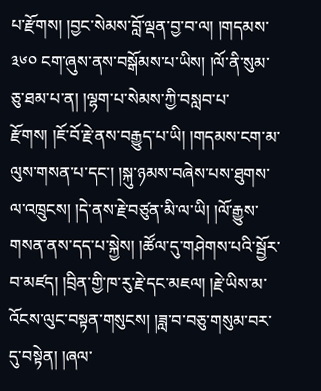པ་རྫོགས། །བྱང་སེམས་བློ་ལྡན་བྱ་བ་ལ། །གདམས་
༣༦༠ ངག་ཞུས་ནས་བསྒོམས་པ་ཡིས། །ལོ་ནི་སུམ་ཅུ་ཐམ་པ་ན། །ལྷག་པ་སེམས་ཀྱི་བསླབ་པ་རྫོགས། །ཇོ་བོ་རྗེ་ནས་བརྒྱུད་པ་ཡི། །གདམས་ངག་མ་ལུས་གསན་པ་དང་། །སྐུ་ཉམས་བཞེས་པས་ཐུགས་ལ་འཁྲུངས། །དེ་ནས་རྗེ་བཙུན་མི་ལ་ཡི། །ལོ་རྒྱུས་གསན་ནས་དད་པ་སྐྱེས། །ཚོལ་དུ་གཤེགས་པའི་སྦྱོར་བ་མཛད། །བྲིན་གྱི་ཁ་རུ་རྗེ་དང་མཇལ། །རྗེ་ཡིས་མ་འོངས་ལུང་བསྟན་གསུངས། །ཟླ་བ་བཅུ་གསུམ་བར་དུ་བསྟེན། །ཞལ་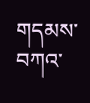གདམས་བཀའ་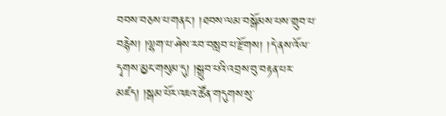བབས་བཅས་པ་གནང་། །ཐབས་ལམ་བསྒོམས་པས་གྲུབ་པ་བརྙེས། །ལྷག་པ་ཤེས་རབ་བསླབ་པ་རྫོགས། །དེ་ནས་འོལ་དྭགས་མྱང་གསུམ་དུ། །སྒྲུབ་པའི་འབྲས་བུ་བརྟན་པར་མཛད། །སྒམ་པོར་འཇའ་ཚོན་གདུགས་སུ་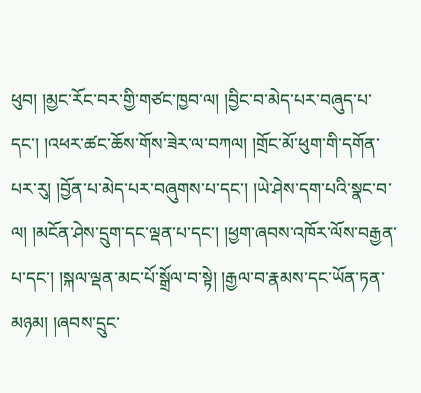ཕུབ། །མྱང་རོང་བར་གྱི་གཙང་ཁྱབ་ལ། །བྱིང་བ་མེད་པར་བཞུད་པ་དང་། །འཕར་ཚང་ཆོས་གོས་ཟེར་ལ་བཀལ། །གྲོང་མོ་ཕུག་གི་དགོན་པར་རུ། །བྱོན་པ་མེད་པར་བཞུགས་པ་དང་། །ཡེ་ཤེས་དག་པའི་སྣང་བ་ལ། །མངོན་ཤེས་དྲུག་དང་ལྡན་པ་དང་། །ཕྱག་ཞབས་འཁོར་ལོས་བརྒྱན་པ་དང་། །སྐལ་ལྡན་མང་པོ་སྒྲོལ་བ་སྟེ། །རྒྱལ་བ་རྣམས་དང་ཡོན་ཏན་མཉམ། །ཞབས་དྲུང་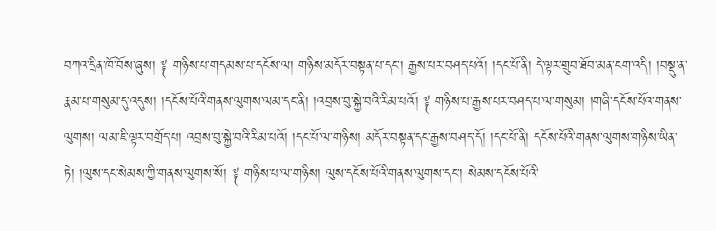བཀའ་དྲིན་ཁོ་བོས་ཞུས། ༈ གཉིས་པ་གདམས་པ་དངོས་ལ། གཉིས་མདོར་བསྟན་པ་དང་། རྒྱས་པར་བཤད་པའོ། །དང་པོ་ནི། དེ་ལྟར་གྲུབ་ཐོབ་མན་ངག་འདི། །བསྡུ་ན་རྣམ་པ་གསུམ་དུ་འདུས། །དངོས་པོའི་གནས་ལུགས་ལམ་དང་ནི། །འབྲས་བུ་སྐྱེ་བའི་རིམ་པའོ། ༈ གཉིས་པ་རྒྱས་པར་བཤད་པ་ལ་གསུམ། །གཞི་དངོས་པོའ་གནས་ལུགས། ལམ་ཇི་ལྟར་བགྲོད་པ། འབྲས་བུ་སྐྱེ་བའི་རིམ་པའོ། །དང་པོ་ལ་གཉིས། མདོར་བསྟན་དང་རྒྱས་བཤད་དོ། །དང་པོ་ནི། དངོས་པོའི་གནས་ལུགས་གཉིས་ཡིན་ཏེ། །ལུས་དང་སེམས་ཀྱི་གནས་ལུགས་སོ། ༈ གཉིས་པ་ལ་གཉིས། ལུས་དངོས་པོའི་གནས་ལུགས་དང་། སེམས་དངོས་པོའི་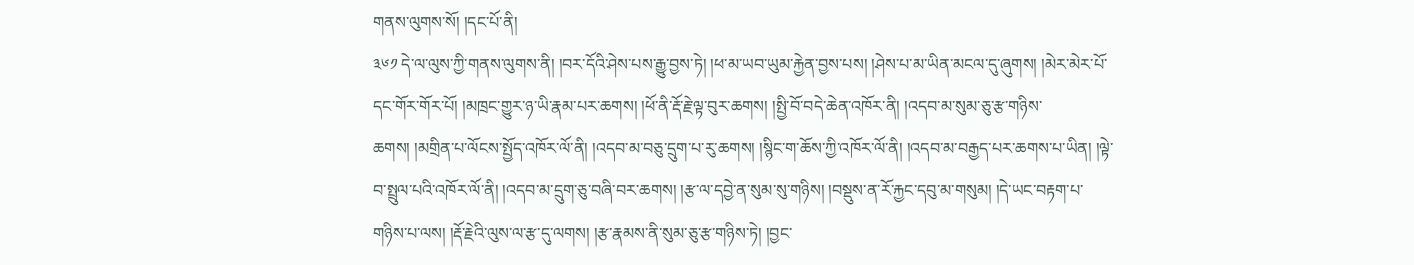གནས་ལུགས་སོ། །དང་པོ་ནི།
༣༦༡ དེ་ལ་ལུས་ཀྱི་གནས་ལུགས་ནི། །བར་དོའི་ཤེས་པས་རྒྱུ་བྱས་ཏེ། །ཕ་མ་ཡབ་ཡུམ་རྐྱེན་བྱས་པས། །ཤེས་པ་མ་ཡིན་མངལ་དུ་ཞུགས། །མེར་མེར་པོ་དང་གོར་གོར་པོ། །མཁྲང་གྱུར་ཉ་ཡི་རྣམ་པར་ཆགས། །ཕོ་ནི་རྡོ་རྗེ་ལྟ་བུར་ཆགས། །སྤྱི་བོ་བདེ་ཆེན་འཁོར་ནི། །འདབ་མ་སུམ་ཅུ་རྩ་གཉིས་ཆགས། །མགྲིན་པ་ལོངས་སྤྱོད་འཁོར་ལོ་ནི། །འདབ་མ་བཅུ་དྲུག་པ་རུ་ཆགས། །སྙིང་ག་ཆོས་ཀྱི་འཁོར་ལོ་ནི། །འདབ་མ་བརྒྱད་པར་ཆགས་པ་ཡིན། །ལྟེ་བ་སྤྲུལ་པའི་འཁོར་ལོ་ནི། །འདབ་མ་དྲུག་ཅུ་བཞི་བར་ཆགས། །རྩ་ལ་དབྱེ་ན་སུམ་སུ་གཉིས། །བསྡུས་ན་རོ་རྐྱང་དབུ་མ་གསུམ། །དེ་ཡང་བརྟག་པ་གཉིས་པ་ལས། །རྡོ་རྗེའི་ལུས་ལ་རྩ་དུ་ལགས། །རྩ་རྣམས་ནི་སུམ་ཅུ་རྩ་གཉིས་ཏེ། །བྱང་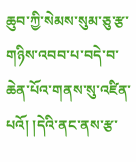ཆུབ་ཀྱི་སེམས་སུམ་ཅུ་རྩ་གཉིས་འབབ་པ་བདེ་བ་ཆེན་པོའ་གནས་སུ་འཛིན་པའོ། །དེའི་ནང་ནས་རྩ་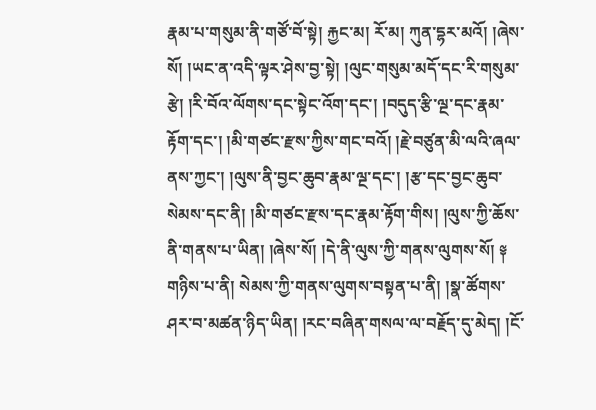རྣམ་པ་གསུམ་ནི་གཙོ་བོ་སྟེ། རྐྱང་མ། རོ་མ། ཀུན་དྷར་མའོ། །ཞེས་སོ། །ཡང་ན་འདི་ལྟར་ཤེས་བྱ་སྟེ། །ལུང་གསུམ་མདོ་དང་རི་གསུམ་རྩེ། །རི་བོའ་ལོགས་དང་སྟེང་འོག་དང་། །བདུད་རྩི་ལྔ་དང་རྣམ་རྟོག་དང་། །མི་གཙང་རྫས་ཀྱིས་གང་བའོ། །རྗེ་བཙུན་མི་ལའི་ཞལ་ནས་ཀྱང་། །ལུས་ནི་བྱང་ཆུབ་རྣམ་ལྔ་དང་། །རྩ་དང་བྱང་ཆུབ་སེམས་དང་ནི། །མི་གཙང་རྫས་དང་རྣམ་རྟོག་གིས། །ལུས་ཀྱི་ཆོས་ནི་གནས་པ་ཡིན། །ཞེས་སོ། །དེ་ནི་ལུས་ཀྱི་གནས་ལུགས་སོ། ༈ གཉིས་པ་ནི། སེམས་ཀྱི་གནས་ལུགས་བསྟན་པ་ནི། །སྣ་ཚོགས་ཤར་བ་མཚན་ཉིད་ཡིན། །རང་བཞིན་གསལ་ལ་བརྗོད་དུ་མེད། །ངོ་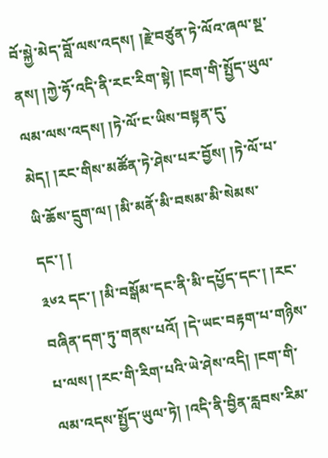བོ་སྐྱེ་མེད་བློ་ལས་འདས། །རྗེ་བཙུན་ཏེ་ལོའ་ཞལ་སྔ་ནས། །ཀྱེ་ཧོ་འདི་ནི་རང་རིག་སྟེ། །ངག་གི་སྤྱོད་ཡུལ་ལམ་ལས་འདས། །ཏེ་ལོ་ང་ཡིས་བསྟན་དུ་མེད། །རང་གིས་མཚོན་ཏེ་ཤེས་པར་བྱོས། །ཏེ་ལོ་པ་ཡི་ཆོས་དྲུག་ལ། །མི་མནོ་མི་བསམ་མི་སེམས་དང་། །
༣༦༢ དང་། །མི་བསྒོམ་དང་ནི་མི་དཔྱོད་དང་། །རང་བཞིན་དག་ཏུ་གནས་པའོ། །དེ་ཡང་བརྟག་པ་གཉིས་པ་ལས། །རང་གི་རིག་པའི་ཡེ་ཤེས་འདི། །ངག་གི་ལམ་འདས་སྤྱོད་ཡུལ་ཏེ། །འདི་ནི་བྱིན་རླབས་རིམ་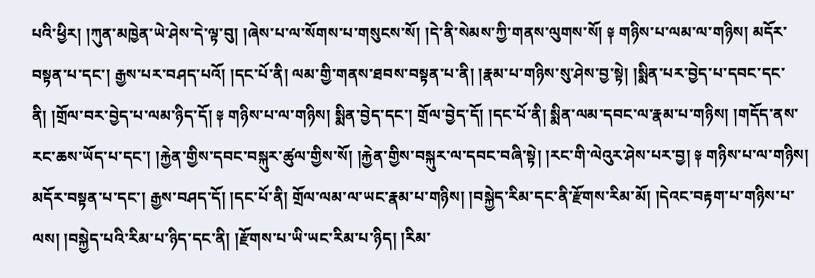པའི་ཕྱིར། །ཀུན་མཁྱེན་ཡེ་ཤེས་དེ་ལྟ་བུ། །ཞེས་པ་ལ་སོགས་པ་གསུངས་སོ། །དེ་ནི་སེམས་ཀྱི་གནས་ལུགས་སོ། ༈ གཉིས་པ་ལམ་ལ་གཉིས། མདོར་བསྟན་པ་དང་། རྒྱས་པར་བཤད་པའོ། །དང་པོ་ནི། ལམ་གྱི་གནས་ཐབས་བསྟན་པ་ནི། །རྣམ་པ་གཉིས་སུ་ཤེས་བྱ་སྟེ། །སྨིན་པར་བྱེད་པ་དབང་དང་ནི། །གྲོལ་བར་བྱེད་པ་ལམ་ཉིད་དོ། ༈ གཉིས་པ་ལ་གཉིས། སྨིན་བྱེད་དང་། གྲོལ་བྱེད་དོ། །དང་པོ་ནི། སྨིན་ལམ་དབང་ལ་རྣམ་པ་གཉིས། །གདོད་ནས་རང་ཆས་ཡོད་པ་དང་། །རྐྱེན་གྱིས་དབང་བསྐུར་ཚུལ་གྱིས་སོ། །རྐྱེན་གྱིས་བསྐུར་ལ་དབང་བཞི་སྟེ། །རང་གི་ལེའུར་ཤེས་པར་བྱ། ༈ གཉིས་པ་ལ་གཉིས། མདོར་བསྟན་པ་དང་། རྒྱས་བཤད་དོ། །དང་པོ་ནི། གྲོལ་ལམ་ལ་ཡང་རྣམ་པ་གཉིས། །བསྐྱེད་རིམ་དང་ནི་རྫོགས་རིམ་མོ། །དེའང་བརྟག་པ་གཉིས་པ་ལས། །བསྐྱེད་པའི་རིམ་པ་ཉིད་དང་ནི། །རྫོགས་པ་ཡི་ཡང་རིམ་པ་ཉིད། །རིམ་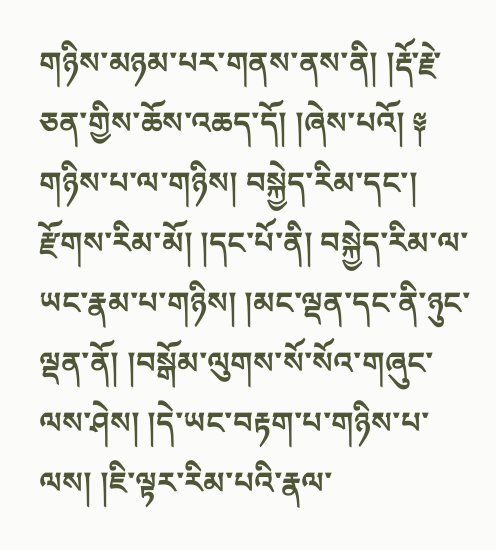གཉིས་མཉམ་པར་གནས་ནས་ནི། །རྡོ་རྗེ་ཅན་གྱིས་ཆོས་འཆད་དོ། །ཞེས་པའོ། ༈ གཉིས་པ་ལ་གཉིས། བསྐྱེད་རིམ་དང་། རྫོགས་རིམ་མོ། །དང་པོ་ནི། བསྐྱེད་རིམ་ལ་ཡང་རྣམ་པ་གཉིས། །མང་ལྡན་དང་ནི་ཉུང་ལྡན་ནོ། །བསྒོམ་ལུགས་སོ་སོའ་གཞུང་ལས་ཤེས། །དེ་ཡང་བརྟག་པ་གཉིས་པ་ལས། །ཇི་ལྟར་རིམ་པའི་རྣལ་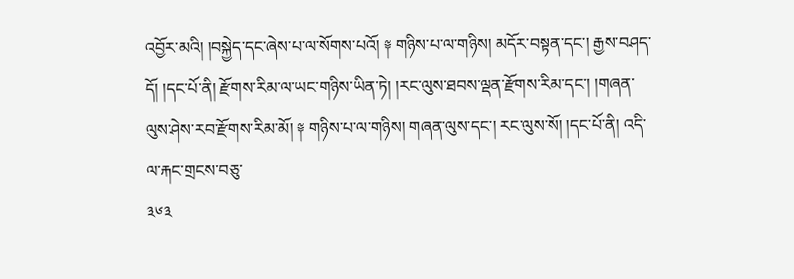འབྱོར་མའི། །བསྐྱེད་དང་ཞེས་པ་ལ་སོགས་པའོ། ༈ གཉིས་པ་ལ་གཉིས། མདོར་བསྟན་དང་། རྒྱས་བཤད་དོ། །དང་པོ་ནི། རྫོགས་རིམ་ལ་ཡང་གཉིས་ཡིན་ཏེ། །རང་ལུས་ཐབས་ལྡན་རྫོགས་རིམ་དང་། །གཞན་ལུས་ཤེས་རབ་རྫོགས་རིམ་མོ། ༈ གཉིས་པ་ལ་གཉིས། གཞན་ལུས་དང་། རང་ལུས་སོ། །དང་པོ་ནི། འདི་ལ་རྐང་གྲངས་བཅུ་
༣༦༣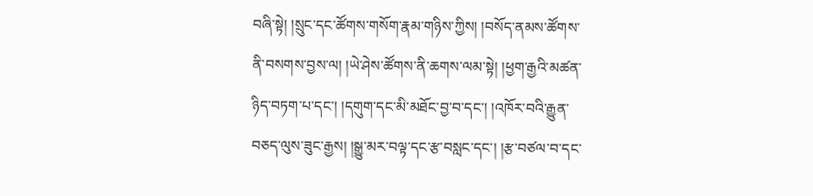བཞི་སྟེ། །སྲུང་དང་ཚོགས་གསོག་རྣམ་གཉིས་ཀྱིས། །བསོད་ནམས་ཚོགས་ནི་བསགས་བྱས་ལ། །ཡེ་ཤེས་ཚོགས་ནི་ཆགས་ལམ་སྟེ། །ཕྱག་རྒྱའི་མཚན་ཉིད་བཏག་པ་དང་། །དགུག་དང་མི་མཐོང་བྱ་བ་དང་། །འཁོར་བའི་རྒྱུན་བཅད་ལུས་ཟུང་རྒྱས། །སྒྱུ་མར་བལྟ་དང་རྩ་བསླང་དང་། །རྩ་བཙལ་བ་དང་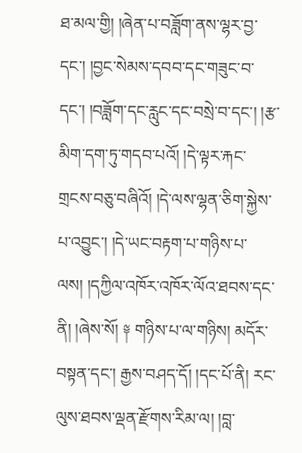ཐ་མལ་གྱི། །ཞེན་པ་བཟློག་ནས་ལྷར་བྱ་དང་། །བྱང་སེམས་དབབ་དང་གཟུང་བ་དང་། །བཟློག་དང་རླུང་དང་བསྲེ་བ་དང་། །རྩ་མིག་དག་ཏུ་གདབ་པའོ། །དེ་ལྟར་རྐང་གྲངས་བཅུ་བཞིའོ། །དེ་ལས་ལྷན་ཅིག་སྐྱེས་པ་འབྱུང་། །དེ་ཡང་བརྟག་པ་གཉིས་པ་ལས། །དཀྱིལ་འཁོར་འཁོར་ལོའ་ཐབས་དང་ནི། །ཞེས་སོ། ༈ གཉིས་པ་ལ་གཉིས། མདོར་བསྟན་དང་། རྒྱས་བཤད་དོ། །དང་པོ་ནི། རང་ལུས་ཐབས་ལྡན་རྫོགས་རིམ་ལ། །བླ་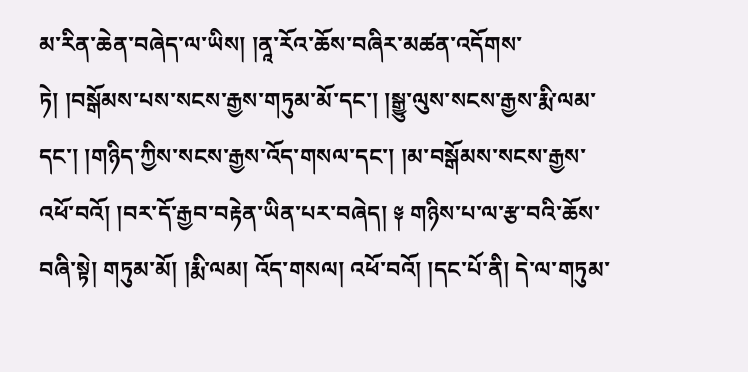མ་རིན་ཆེན་བཞེད་ལ་ཡིས། །ནཱ་རོའ་ཆོས་བཞིར་མཚན་འདོགས་ཏེ། །བསྒོམས་པས་སངས་རྒྱས་གཏུམ་མོ་དང་། །སྒྱུ་ལུས་སངས་རྒྱས་རྨི་ལམ་དང་། །གཉིད་ཀྱིས་སངས་རྒྱས་འོད་གསལ་དང་། །མ་བསྒོམས་སངས་རྒྱས་འཕོ་བའོ། །བར་དོ་རྒྱབ་བརྟེན་ཡིན་པར་བཞེད། ༈ གཉིས་པ་ལ་རྩ་བའི་ཆོས་བཞི་སྟེ། གཏུམ་མོ། །རྨི་ལམ། འོད་གསལ། འཕོ་བའོ། །དང་པོ་ནི། དེ་ལ་གཏུམ་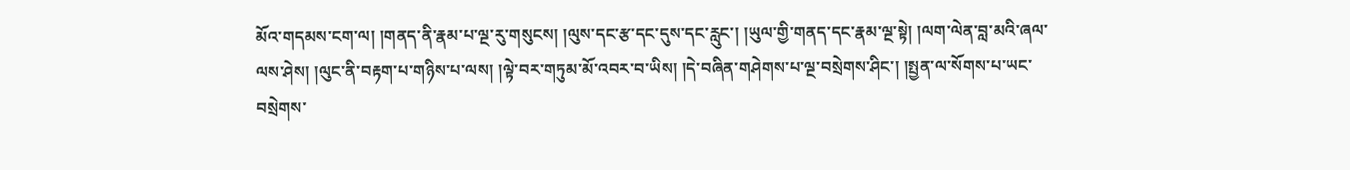མོའ་གདམས་ངག་ལ། །གནད་ནི་རྣམ་པ་ལྔ་རུ་གསུངས། །ལུས་དང་རྩ་དང་དུས་དང་རླུང་། །ཡུལ་གྱི་གནད་དང་རྣམ་ལྔ་སྟེ། །ལག་ལེན་བླ་མའི་ཞལ་ལས་ཤེས། །ལུང་ནི་བརྟག་པ་གཉིས་པ་ལས། །ལྟེ་བར་གཏུམ་མོ་འབར་བ་ཡིས། །དེ་བཞིན་གཤེགས་པ་ལྔ་བསྲེགས་ཤིང་། །སྤྱན་ལ་སོགས་པ་ཡང་བསྲེགས་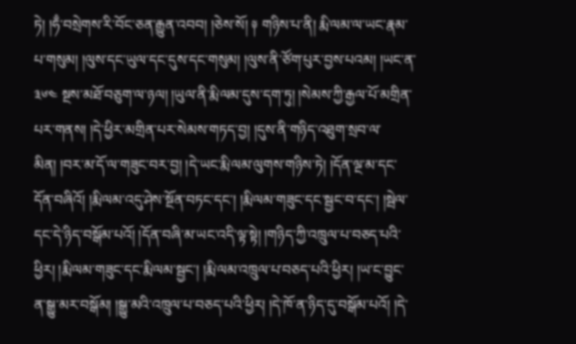ཏེ། །ཧྃ་བསྲེགས་རི་བོང་ཅན་རྒྱུན་འབབ། །ཅེས་སོ། ༈ གཉིས་པ་ནི། རྨི་ལམ་ལ་ཡང་རྣམ་པ་གསུམ། །ལུས་དང་ཡུལ་དང་དུས་དང་གསུམ། །ལུས་ནི་ཙོག་པུར་བྱས་པའམ། །ཡང་ན་
༣༦༤ སྔས་མཐོ་བཅུག་ལ་ཉལ། །ཡུལ་ནི་རྨི་ལམ་དུས་དག་ཏུ། །སེམས་ཀྱི་རྒྱལ་པོ་མགྲིན་པར་གནས། །དེ་ཕྱིར་མགྲིན་པར་སེམས་གཏད་བྱ། །དུས་ནི་གཉིད་འཐུག་སྲབ་ལ་མིན། །བར་མ་དོ་ལ་གཟུང་བར་བྱ། །དེ་ཡང་རྨི་ལམ་ལུགས་གཉིས་ཏེ། །དོན་ལྔ་མ་དང་དོན་བཞིའོ། །རྨི་ལམ་འདུ་ཤེས་སྔོན་བཏང་དང་། །རྨི་ལམ་གཟུང་དང་སྦྱང་བ་དང་། །སྦེལ་དང་དེ་ཉིད་བསྒོམ་པའོ། །དོན་བཞི་མ་ཡང་འདི་ལྟ་སྟེ། །གཉིད་ཀྱི་འཁྲུལ་པ་བཅད་པའི་ཕྱིར། །རྨི་ལམ་གཟུང་དང་རྨི་ལམ་སྦྱང་། །རྨི་ལམ་འཁྲུལ་པ་བཅད་པའི་ཕྱིར། །ཡ་ང་བྱུང་ན་སྒྱུ་མར་བསྒོམ། །སྒྱུ་མའི་འཁྲུལ་པ་བཅད་པའི་ཕྱིར། །དེ་ཁོ་ན་ཉིད་དུ་བསྒོམ་པའོ། །དེ་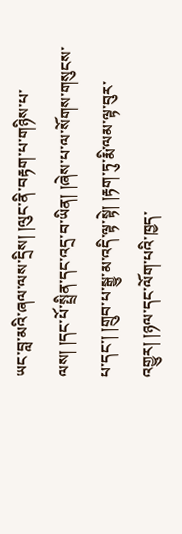ཡང་བླ་མའི་ཞལ་ལས་དྲིས། །ལུང་ནི་བརྟག་པ་གཉིས་པ་ལས། །དང་པོ་སྤྲིན་དང་འདྲ་བ་ཡིན། །ཞེས་པ་ལ་སོགས་གསུངས་པ་དང་། །གྲུབ་པ་སྒྱུ་མ་འདི་ལྟ་སྟེ། །རྟག་ཏུ་རྨི་ལམ་ལྟ་བུར་འགྱུར། །ཉལ་དང་ལོག་པའི་ཁྱད་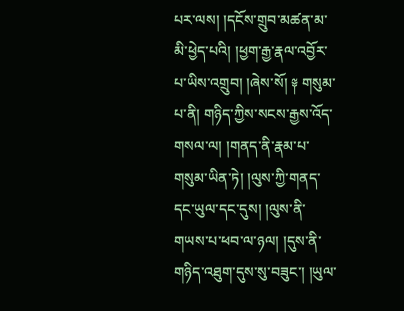པར་ལས། །དངོས་གྲུབ་མཚན་མ་མི་ཕྱེད་པའི། །ཕྱག་རྒྱ་རྣལ་འབྱོར་པ་ཡིས་འགྲུབ། །ཞེས་སོ། ༈ གསུམ་པ་ནི། གཉིད་ཀྱིས་སངས་རྒྱས་འོད་གསལ་ལ། །གནད་ནི་རྣམ་པ་གསུམ་ཡིན་ཏེ། །ལུས་ཀྱི་གནད་དང་ཡུལ་དང་དུས། །ལུས་ནི་གཡས་པ་ཕབ་ལ་ཉལ། །དུས་ནི་གཉིད་འཐུག་དུས་སུ་བཟུང་། །ཡུལ་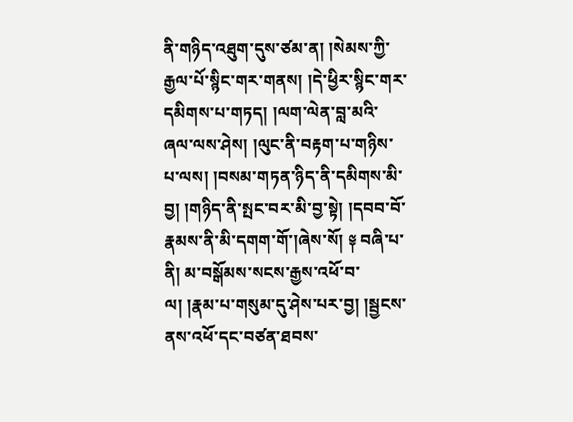ནི་གཉིད་འཐུག་དུས་ཙམ་ན། །སེམས་ཀྱི་རྒྱལ་པོ་སྙིང་གར་གནས། །དེ་ཕྱིར་སྙིང་གར་དམིགས་པ་གཏད། །ལག་ལེན་བླ་མའི་ཞལ་ལས་ཤེས། །ལུང་ནི་བརྟག་པ་གཉིས་པ་ལས། །བསམ་གཏན་ཉིད་ནི་དམིགས་མི་བྱ། །གཉིད་ནི་སྤང་བར་མི་བྱ་སྟེ། །དབབ་བོ་རྣམས་ནི་མི་དགག་གོ་།ཞེས་སོ། ༈ བཞི་པ་ནི། མ་བསྒོམས་སངས་རྒྱས་འཕོ་བ་ལ། །རྣམ་པ་གསུམ་དུ་ཤེས་པར་བྱ། །སྦྱངས་ནས་འཕོ་དང་བཙན་ཐབས་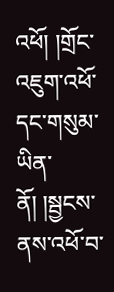འཕོ། །གྲོང་འཇུག་འཕོ་དང་གསུམ་ཡིན་ནོ། །སྦྱངས་ནས་འཕོ་བ་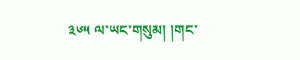༣༦༥ ལ་ཡང་གསུམ། །གང་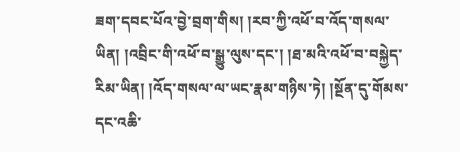ཟག་དབང་པོའ་བྱེ་བྲག་གིས། །རབ་ཀྱི་འཕོ་བ་འོད་གསལ་ཡིན། །འབྲིང་གི་འཕོ་བ་སྒྱུ་ལུས་དང་། །ཐ་མའི་འཕོ་བ་བསྐྱེད་རིམ་ཡིན། །འོད་གསལ་ལ་ཡང་རྣམ་གཉིས་ཏེ། །སྔོན་དུ་གོམས་དང་འཆི་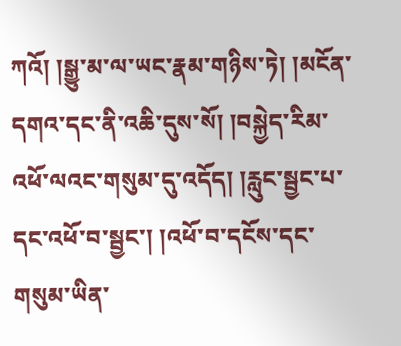ཀའོ། །སྒྱུ་མ་ལ་ཡང་རྣམ་གཉིས་ཏེ། །མངོན་དགའ་དང་ནི་འཆི་དུས་སོ། །བསྐྱེད་རིམ་འཕོ་ལའང་གསུམ་དུ་འདོད། །རླུང་སྦྱང་པ་དང་འཕོ་བ་སྦྱང་། །འཕོ་བ་དངོས་དང་གསུམ་ཡིན་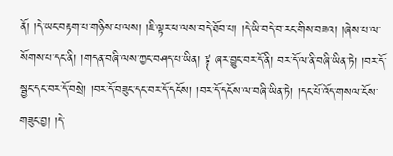ནོ། །དེ་ཡང་བརྟག་པ་གཉིས་པ་ལས། །ཇི་ལྟར་ཕ་ལས་བདེ་ཐོབ་པ། །དེ་ཡི་བདེ་བ་རང་གིས་བཟའ། །ཞེས་པ་ལ་སོགས་པ་དང་ནི། །གདན་བཞི་ལས་ཀྱང་བཤད་པ་ཡིན། ༈ ཞར་བྱུང་བར་དོ་ནི། བར་དོ་ལ་ནི་བཞི་ཡིན་ཏེ། །བར་དོ་སྦྱང་དང་བར་དོ་བསྲེ། །བར་དོ་བཟུང་དང་བར་དོ་དངོས། །བར་དོ་དངོས་ལ་བཞི་ཡིན་ཏེ། །དང་པོ་འོད་གསལ་ངོས་གཟུང་བྱ། །དེ་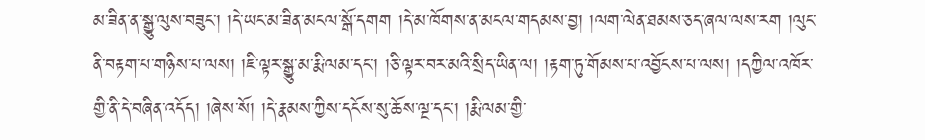མ་ཟིན་ན་སྒྱུ་ལུས་བཟུང་། །དེ་ཡང་མ་ཟིན་མངལ་སྒོ་དགག །དེ་མ་ཁོགས་ན་མངལ་གདམས་བྱ། །ལག་ལེན་ཐམས་ཅད་ཞལ་ལས་རག །ལུང་ནི་བརྟག་པ་གཉིས་པ་ལས། །ཇི་ལྟར་སྒྱུ་མ་རྨི་ལམ་དང་། །ཅི་ལྟར་བར་མའི་སྲིད་ཡིན་ལ། །རྟག་ཏུ་གོམས་པ་འབྱོངས་པ་ལས། །དཀྱིལ་འཁོར་གྱི་ནི་དེ་བཞིན་འདོད། །ཞེས་སོ། །དེ་རྣམས་ཀྱིས་དངོས་སུ་ཆོས་ལྔ་དང་། །རྨི་ལམ་གྱི་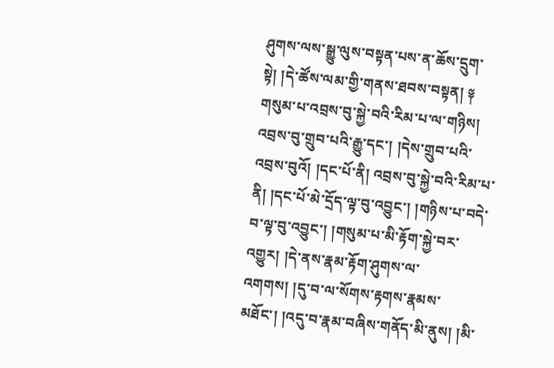ཤུགས་ལས་སྒྱུ་ལུས་བསྟན་པས་ན་ཆོས་དྲུག་སྟེ། །དེ་ཚོས་ལམ་གྱི་གནས་ཐབས་བསྟན། ༈ གསུམ་པ་འབྲས་བུ་སྐྱེ་བའི་རིམ་པ་ལ་གཉིས། འབྲས་བུ་གྲུབ་པའི་རྒྱུ་དང་། །དེས་གྲུབ་པའི་འབྲས་བུའོ། །དང་པོ་ནི། འབྲས་བུ་སྐྱེ་བའི་རིམ་པ་ནི། །དང་པོ་མེ་དྲོད་ལྟ་བུ་འབྱུང་། །གཉིས་པ་བདེ་བ་ལྟ་བུ་འབྱུང་། །གསུམ་པ་མི་རྟོག་སྐྱེ་བར་འགྱུར། །དེ་ནས་རྣམ་རྟོག་ཤུགས་ལ་འགགས། །དུ་བ་ལ་སོགས་རྟགས་རྣམས་མཐོང་། །འདུ་བ་རྣམ་བཞིས་གནོད་མི་ནུས། །མི་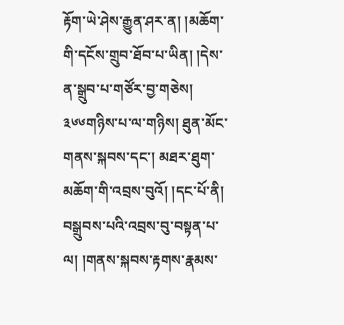རྟོག་ཡེ་ཤེས་རྒྱུན་ཤར་ན། །མཆོག་གི་དངོས་གྲུབ་ཐོབ་པ་ཡིན། །དེས་ན་སྒྲུབ་པ་གཙོར་བྱ་གཅེས།
༣༦༦གཉིས་པ་ལ་གཉིས། ཐུན་མོང་གནས་སྐབས་དང་། མཐར་ཐུག་མཆོག་གི་འབྲས་བུའོ། །དང་པོ་ནི། བསྒྲུབས་པའི་འབྲས་བུ་བསྟན་པ་ལ། །གནས་སྐབས་རྟགས་རྣམས་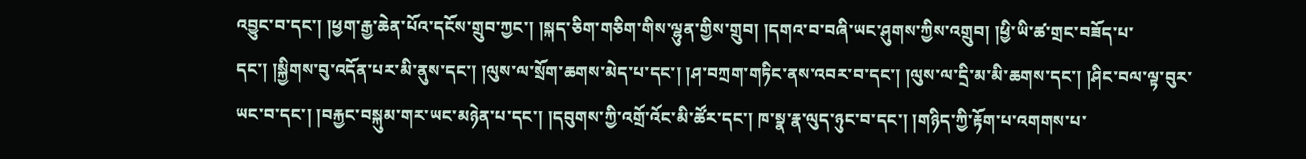འབྱུང་བ་དང་། །ཕྱག་རྒྱ་ཆེན་པོའ་དངོས་གྲུབ་ཀྱང་། །སྐད་ཅིག་གཅིག་གིས་ལྷུན་གྱིས་གྲུབ། །དགའ་བ་བཞི་ཡང་ཤུགས་ཀྱིས་འགྲུབ། །ཕྱི་ཡི་ཚ་གྲང་བཟོད་པ་དང་། །སྐྱིགས་བུ་འདོན་པར་མི་ནུས་དང་། །ལུས་ལ་སྲོག་ཆགས་མེད་པ་དང་། །ཤ་བཀྲག་གཏིང་ནས་འབར་བ་དང་། །ལུས་ལ་དྲི་མ་མི་ཆགས་དང་། །ཤིང་བལ་ལྟ་བུར་ཡང་བ་དང་། །བརྐྱང་བསྐུམ་གར་ཡང་མཉེན་པ་དང་། །དབུགས་ཀྱི་འགྲོ་འོང་མི་ཚོར་དང་། ཁ་སྣ་རྣ་ལུད་ཉུང་བ་དང་། །གཉིད་ཀྱི་རྟོག་པ་འགགས་པ་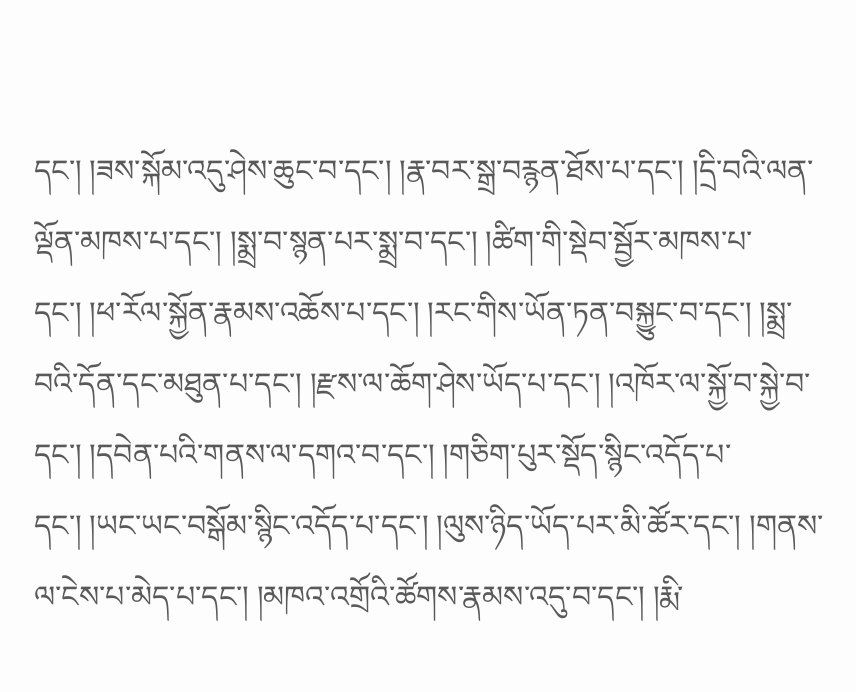དང་། །ཟས་སྐོམ་འདུ་ཤེས་ཆུང་བ་དང་། །རྣ་བར་སྒྲ་བརྙན་ཐོས་པ་དང་། །དྲི་བའི་ལན་ལྡོན་མཁས་པ་དང་། །སྨྲ་བ་སྙན་པར་སྨྲ་བ་དང་། །ཚིག་གི་སྡེབ་སྦྱོར་མཁས་པ་དང་། །ཕ་རོལ་སྐྱོན་རྣམས་འཆོས་པ་དང་། །རང་གིས་ཡོན་ཏན་བསྐྱུང་བ་དང་། །སྨྲ་བའི་དོན་དང་མཐུན་པ་དང་། །རྫས་ལ་ཆོག་ཤེས་ཡོད་པ་དང་། །འཁོར་ལ་སྐྱོ་བ་སྐྱེ་བ་དང་། །དབེན་པའི་གནས་ལ་དགའ་བ་དང་། །གཅིག་པུར་སྡོད་སྙིང་འདོད་པ་དང་། །ཡང་ཡང་བསྒོམ་སྙིང་འདོད་པ་དང་། །ལུས་ཉིད་ཡོད་པར་མི་ཚོར་དང་། །གནས་ལ་ངེས་པ་མེད་པ་དང་། །མཁའ་འགྲོའི་ཚོགས་རྣམས་འདུ་བ་དང་། །རྨི་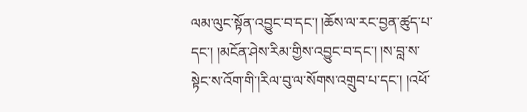ལམ་ལུང་སྟོན་འབྱུང་བ་དང་། །ཆོས་ལ་རང་བྱན་ཚུད་པ་དང་། །མངོན་ཤེས་རིམ་གྱིས་འབྱུང་བ་དང་། །ས་བླ་ས་སྟེང་ས་འོག་གི་།རིལ་བུ་ལ་སོགས་འགྲུབ་པ་དང་། །འཕོ་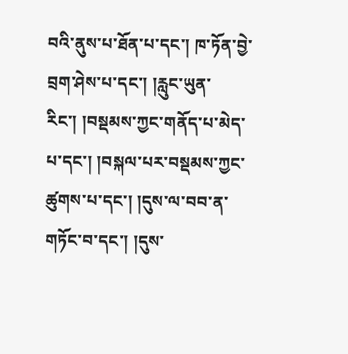བའི་ནུས་པ་ཐོན་པ་དང་། ཁ་ཏོན་བྱེ་བྲག་ཤེས་པ་དང་། །རླུང་ཡུན་རིང་། །བསྡམས་ཀྱང་གནོད་པ་མེད་པ་དང་། །བསྐལ་པར་བསྡམས་ཀྱང་ཚུགས་པ་དང་། །དུས་ལ་བབ་ན་གཏོང་བ་དང་། །དུས་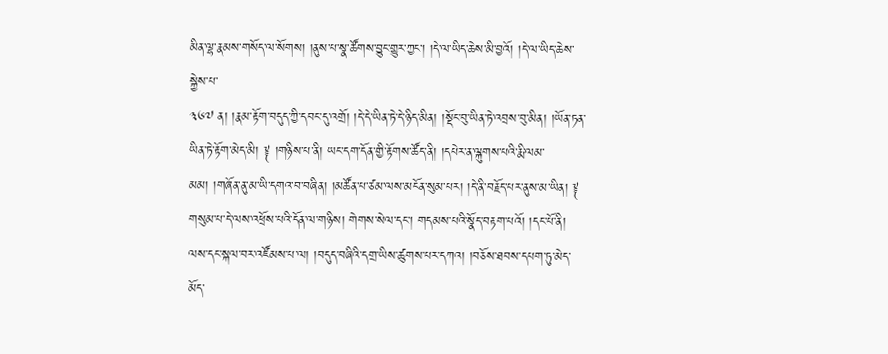མིན་ལྷ་རྣམས་གསོད་ལ་སོགས། །ནུས་པ་སྣ་ཚོགས་བྱུང་གྱུར་ཀྱང་། །དེ་ལ་ཡིད་ཆེས་མི་བྱའོ། །དེ་ལ་ཡིད་ཆེས་སྐྱེས་པ་
༣༦༧ ན། །རྣམ་རྟོག་བདུད་ཀྱི་དབང་དུ་འགྲོ། །དེ་དེ་ཡིན་ཏེ་དེ་ཉིད་མིན། །སྡོང་བུ་ཡིན་ཏེ་འབྲས་བུ་མིན། །ཡོན་ཏན་ཡིན་ཏེ་རྟོག་མེད་མི། ༈ །གཉིས་པ་ནི། ཡང་དག་དོན་གྱི་རྟོགས་ཚོད་ནི། །དཔེར་ན་ལྐུགས་པའི་རྨི་ལམ་མམ། །གཞོན་ནུ་མ་ཡི་དགའ་བ་བཞིན། །མཚོན་པ་ཙམ་ལས་མངོན་སུམ་པར། །དེ་ནི་བརྗོད་པར་ནུས་མ་ཡིན། ༈ གསུམ་པ་དེ་ལས་འཕྲོས་པའི་དོན་ལ་གཉིས། གེགས་སེལ་དང་། གདམས་པའི་སྣོད་བརྟག་པའོ། །དང་པོ་ནི། ལས་དང་སྐལ་བར་འཛོམས་པ་ལ། །བདུད་བཞིའི་དགྲ་ཡིས་ཚུགས་པར་དཀའ། །བཅོས་ཐབས་དཔག་ཏུ་མེད་མོད་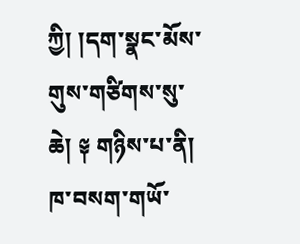ཀྱི། །དག་སྣང་མོས་གུས་གཙིགས་སུ་ཆེ། ༈ གཉིས་པ་ནི། ཁ་བསག་གཡོ་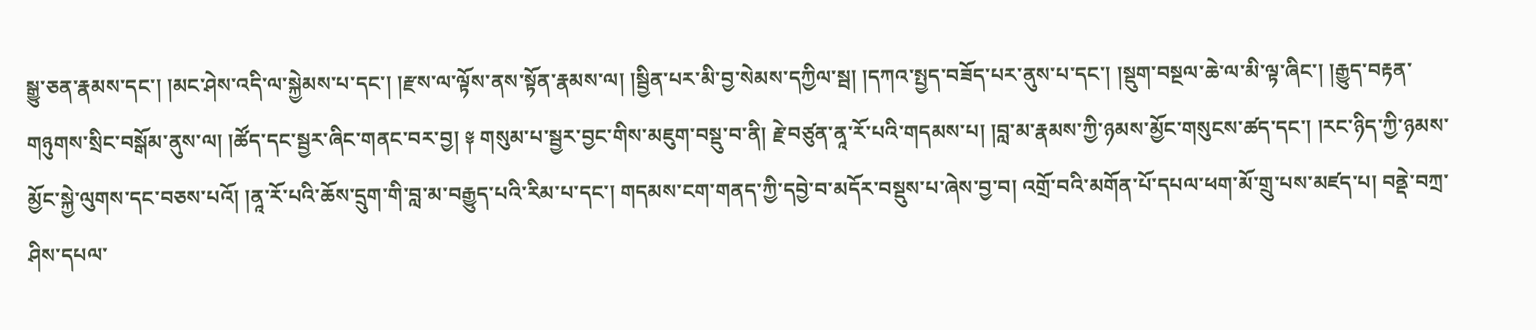སྒྱུ་ཅན་རྣམས་དང་། །མང་ཤེས་འདི་ལ་སྐྱེམས་པ་དང་། །རྫས་ལ་ལྟོས་ནས་སྟོན་རྣམས་ལ། །སྦྱིན་པར་མི་བྱ་སེམས་དཀྱིལ་སྦ། །དཀའ་སྤྱད་བཟོད་པར་ནུས་པ་དང་། །སྡུག་བསྔལ་ཆེ་ལ་མི་ལྟ་ཞིང་། །རྒྱུད་བརྟན་གཉུགས་སྲིང་བསྒོམ་ནུས་ལ། །ཚོད་དང་སྦྱར་ཞིང་གནང་བར་བྱ། ༈ གསུམ་པ་སྦྱར་བྱང་གིས་མཇུག་བསྡུ་བ་ནི། རྗེ་བཙུན་ནཱ་རོ་པའི་གདམས་པ། །བླ་མ་རྣམས་ཀྱི་ཉམས་མྱོང་གསུངས་ཚད་དང་། །རང་ཉིད་ཀྱི་ཉམས་མྱོང་སྐྱེ་ལུགས་དང་བཅས་པའོ། །ནཱ་རོ་པའི་ཆོས་དྲུག་གི་བླ་མ་བརྒྱུད་པའི་རིམ་པ་དང་། གདམས་ངག་གནད་ཀྱི་དབྱེ་བ་མདོར་བསྡུས་པ་ཞེས་བྱ་བ། འགྲོ་བའི་མགོན་པོ་དཔལ་ཕག་མོ་གྲུ་པས་མཛད་པ། བནྡེ་བཀྲ་ཤིས་དཔལ་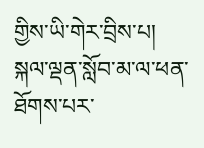གྱིས་ཡི་གེར་བྲིས་པ། སྐལ་ལྡན་སློབ་མ་ལ་ཕན་ཐོགས་པར་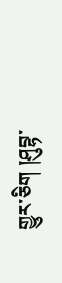གྱུར་ཅིག །ཤུབྷ་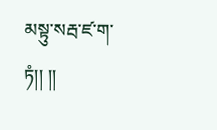མསྟུ་སརྦ་ཛ་ག་ཏཾ།། །།